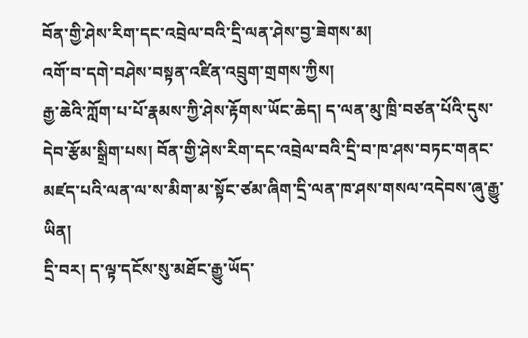བོན་གྱི་ཤེས་རིག་དང་འབྲེལ་བའི་དྲི་ལན་ཤེས་བྱ་ཟེགས་མ།
འགོ་བ་དགེ་བཤེས་བསྟན་འཛིན་འབྲུག་གྲགས་ཀྱིས།
རྒྱ་ཆེའི་ཀློག་པ་པོ་རྣམས་ཀྱི་ཤེས་རྟོགས་ཡོང་ཆེད། ད་ལན་མུ་ཁྲི་བཙན་པོའི་དུས་དེབ་རྩོམ་སྒྲིག་པས། བོན་གྱི་ཤེས་རིག་དང་འབྲེལ་བའི་དྲི་བ་ཁ་ཤས་བཏང་གནང་མཛད་པའི་ལན་ལ་ས་མིག་མ་སྟོང་ཙམ་ཞིག་དྲི་ལན་ཁ་ཤས་གསལ་འདེབས་ཞུ་རྒྱུ་ཡིན།
དྲི་བར། ད་ལྟ་དངོས་སུ་མཐོང་རྒྱུ་ཡོད་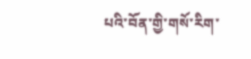པའི་བོན་གྱི་གསོ་རིག་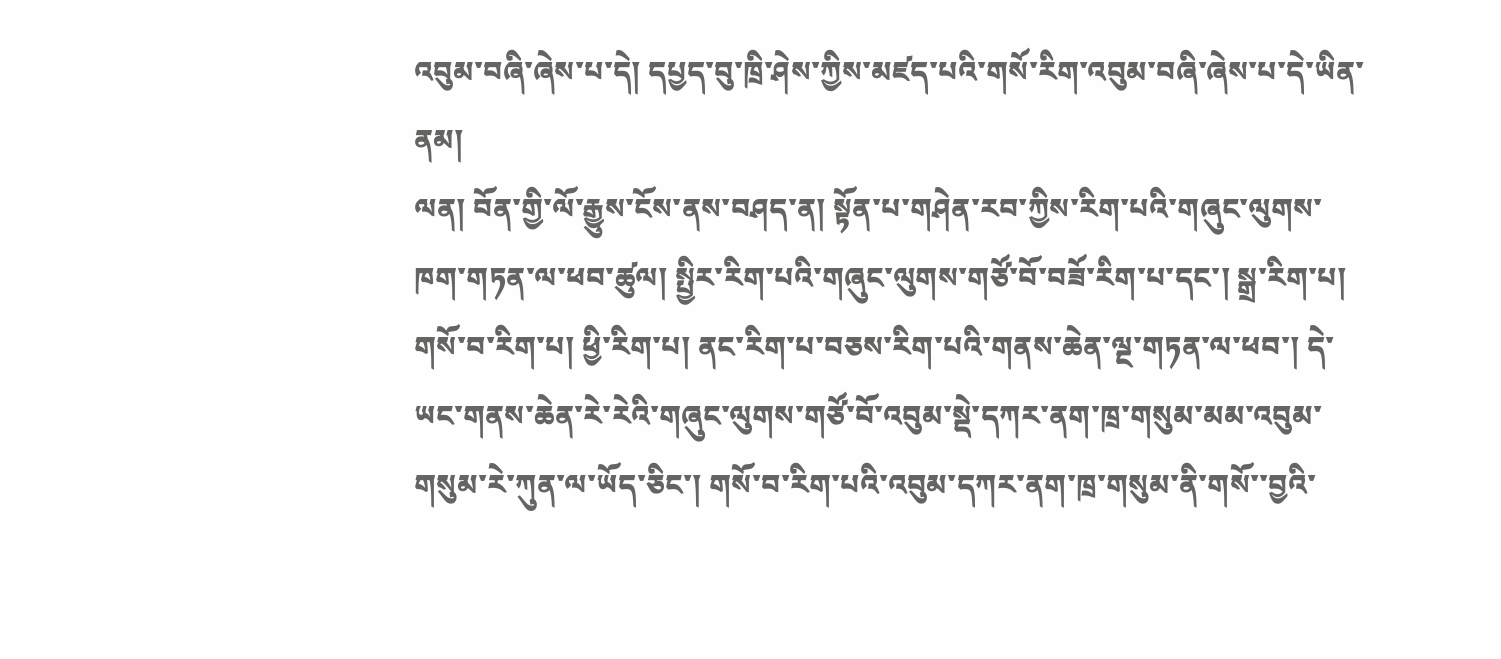འབུམ་བཞི་ཞེས་པ་དེ། དཔྱད་བུ་ཁྲི་ཤེས་ཀྱིས་མཛད་པའི་གསོ་རིག་འབུམ་བཞི་ཞེས་པ་དེ་ཡིན་ནམ།
ལན། བོན་གྱི་ལོ་རྒྱུས་ངོས་ནས་བཤད་ན། སྟོན་པ་གཤེན་རབ་ཀྱིས་རིག་པའི་གཞུང་ལུགས་ཁག་གཏན་ལ་ཕབ་ཚུལ། སྤྱིར་རིག་པའི་གཞུང་ལུགས་གཙོ་བོ་བཟོ་རིག་པ་དང་། སྒྲ་རིག་པ། གསོ་བ་རིག་པ། ཕྱི་རིག་པ། ནང་རིག་པ་བཅས་རིག་པའི་གནས་ཆེན་ལྔ་གཏན་ལ་ཕབ་། དེ་ཡང་གནས་ཆེན་རེ་རེའི་གཞུང་ལུགས་གཙོ་བོ་འབུམ་སྡེ་དཀར་ནག་ཁྲ་གསུམ་མམ་འབུམ་གསུམ་རེ་ཀུན་ལ་ཡོད་ཅིང་། གསོ་བ་རིག་པའི་འབུམ་དཀར་ནག་ཁྲ་གསུམ་ནི་གསོ་་བྱའི་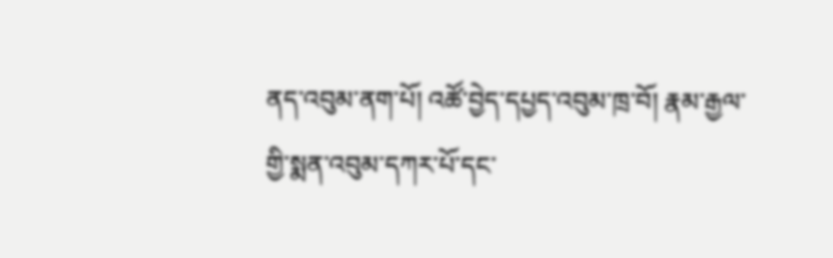ནད་འབུམ་ནག་པོ། འཚོ་བྱེད་དཔྱད་འབུམ་ཁྲ་བོ། རྣམ་རྒྱལ་གྱི་སྨན་འབུམ་དཀར་པོ་དང་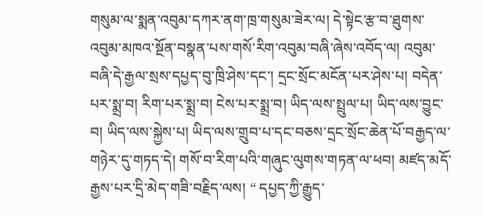གསུམ་ལ་སྨན་འབུམ་དཀར་ནག་ཁྲ་གསུམ་ཟེར་ལ། དེ་སྟེང་རྩ་བ་ཐུགས་འབུམ་མཁའ་སྔོན་བསྣན་པས་གསོ་རིག་འབུམ་བཞི་ཞེས་འབོད་ལ། འབུམ་བཞི་དེ་རྒྱལ་སྲས་དཔྱད་བུ་ཁྲི་ཤེས་དང་། དྲང་སྲོང་མངོན་པར་ཤེས་པ། བདེན་པར་སྨྲ་བ། རིག་པར་སྨྲ་བ། ངེས་པར་སྨྲ་བ། ཡིད་ལས་སྤྲུལ་པ། ཡིད་ལས་བྱུང་བ། ཡིད་ལས་སྐྱེས་པ། ཡིད་ལས་གྲུབ་པ་དང་བཅས་དྲང་སྲོང་ཆེན་པོ་བརྒྱད་ལ་གཉེར་དུ་གཏད་དེ། གསོ་བ་རིག་པའི་གཞུང་ལུགས་གཏན་ལ་ཕབ། མཛད་མདོ་རྒྱས་པར་དྲི་མེད་གཟི་བརྗིད་ལས། “ དཔྱད་ཀྱི་རྒྱུད་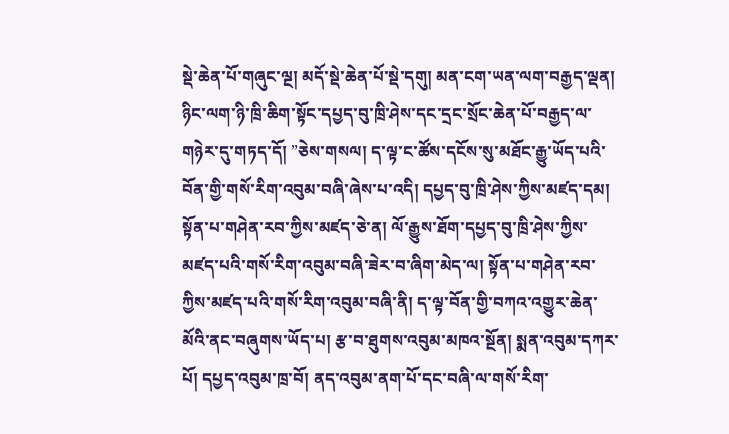སྡེ་ཆེན་པོ་གཞུང་ལྔ། མདོ་སྡེ་ཆེན་པོ་སྡེ་དགུ། མན་ངག་ཡན་ལག་བརྒྱད་ལྡན། ཉིང་ལག་ཉི་ཁྲི་ཆིག་སྟོང་དཔྱད་བུ་ཁྲི་ཤེས་དང་དྲང་སྲོང་ཆེན་པོ་བརྒྱད་ལ་གཉེར་དུ་གཏད་དོ། ”ཅེས་གསལ། ད་ལྟ་ང་ཚོས་དངོས་སུ་མཐོང་རྒྱུ་ཡོད་པའི་བོན་གྱི་གསོ་རིག་འབུམ་བཞི་ཞེས་པ་འདི། དཔྱད་བུ་ཁྲི་ཤེས་ཀྱིས་མཛད་དམ། སྟོན་པ་གཤེན་རབ་ཀྱིས་མཛད་ཅེ་ན། ལོ་རྒྱུས་ཐོག་དཔྱད་བུ་ཁྲི་ཤེས་ཀྱིས་མཛད་པའི་གསོ་རིག་འབུམ་བཞི་ཟེར་བ་ཞིག་མེད་ལ། སྟོན་པ་གཤེན་རབ་ཀྱིས་མཛད་པའི་གསོ་རིག་འབུམ་བཞི་ནི། ད་ལྟ་བོན་གྱི་བཀའ་འགྱུར་ཆེན་མོའི་ནང་བཞུགས་ཡོད་པ། རྩ་བ་ཐུགས་འབུམ་མཁའ་སྔོན། སྨན་འབུམ་དཀར་པོ། དཔྱད་འབུམ་ཁྲ་བོ། ནད་འབུམ་ནག་པོ་དང་བཞི་ལ་གསོ་རིག་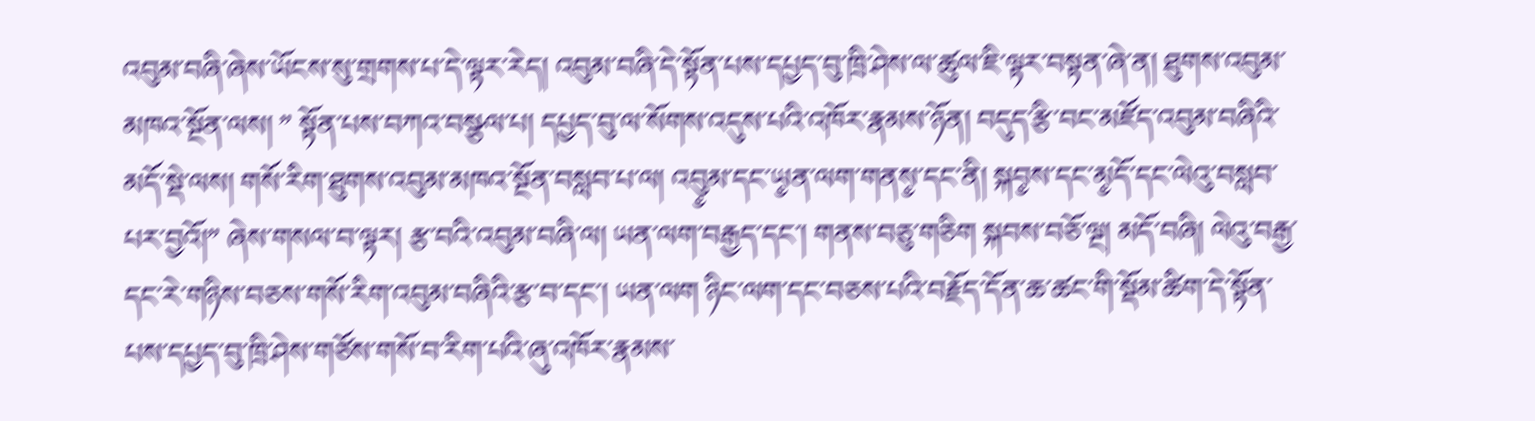འབུམ་བཞི་ཞེས་ཡོངས་སུ་གྲགས་པ་དེ་ལྟར་རེད། འབུམ་བཞི་དེ་སྟོན་པས་དཔྱད་བུ་ཁྲི་ཤེས་ལ་ཚུལ་ཇི་ལྟར་བསྟན་ཞེ་ན། ཐུགས་འབུམ་མཁའ་སྔོན་ལས། ” སྟོན་པས་བཀའ་བསྩལ་པ། དཔྱད་བུ་ལ་སོགས་འདུས་པའི་འཁོར་རྣམས་ཉོན། བདུད་རྩི་བང་མཛོད་འབུམ་བཞིའི་མདོ་སྡེ་ལས། གསོ་རིག་ཐུགས་འབུམ་མཁའ་སྔོན་བསླབ་པ་ལ། འབུ༵མ་དང་ཡ༵ན་ལག་གནས༵་དང་ནི། སྐབ༵ས་དང་མ༵དོ་དང་ལེའུ་བསླབ་པར་བྱའོ།” ཞེས་གསལ་བ་ལྟར། རྩ་བའི་འབུམ་བཞི་ལ། ཡན་ལག་བརྒྱད་དང་། གནས་བཅུ་གཅིག སྐབས་བཅོ་ལྔ། མདོ་བཞི། ལེའུ་བརྒྱ་དང་རེ་གཉིས་བཅས་གསོ་རིག་འབུམ་བཞིའི་རྩ་བ་དང་། ཡན་ལག ཉིང་ལག་དང་བཅས་པའི་བརྗོད་དོན་ཆ་ཚང་གི་སྡོམ་ཚིག་དེ་སྟོན་པས་དཔྱད་བུ་ཁྲི་ཤེས་གཙོས་གསོ་བ་རིག་པའི་ཞུ་འཁོར་རྣམས་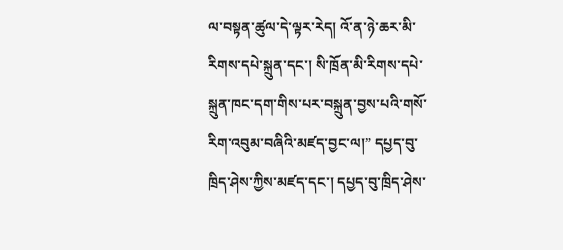ལ་བསྟན་ཚུལ་དེ་ལྟར་རེད། འོ་ན་ཉེ་ཆར་མི་རིགས་དཔེ་སྐྲུན་དང་། སི་ཁྲོན་མི་རིགས་དཔེ་སྐྲུན་ཁང་དག་གིས་པར་བསྐྲུན་བྱས་པའི་གསོ་རིག་འབུམ་བཞིའི་མཛད་བྱང་ལ།” དཔྱད་བུ་ཁྲིད་ཤེས་ཀྱིས་མཛད་དང་། དཔྱད་བུ་ཁྲིད་ཤེས་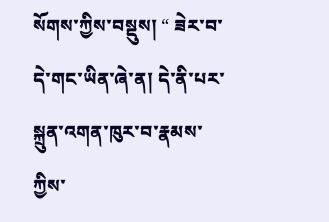སོགས་ཀྱིས་བསྡུས། “ ཟེར་བ་དེ་གང་ཡིན་ཞེ་ན། དེ་ནི་པར་སྐྲུན་འགན་ཁུར་བ་རྣམས་ཀྱིས་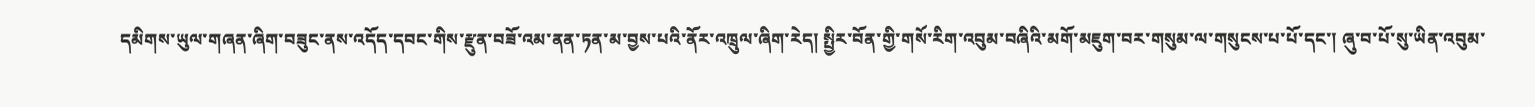དམིགས་ཡུལ་གཞན་ཞིག་བཟུང་ནས་འདོད་དབང་གིས་རྫུན་བཟོ་འམ་ནན་ཏན་མ་བྱས་པའི་ནོར་འཁྲུལ་ཞིག་རེད། སྤྱིར་བོན་གྱི་གསོ་རིག་འབུམ་བཞིའི་མགོ་མཇུག་བར་གསུམ་ལ་གསུངས་པ་པོ་དང་། ཞུ་བ་པོ་སུ་ཡིན་འབུམ་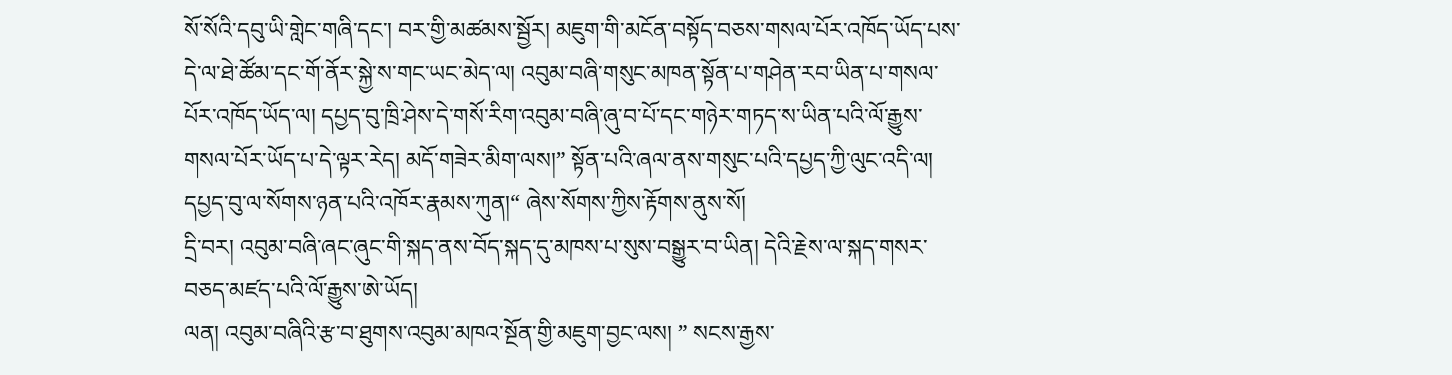སོ་སོའི་དབུ་ཡི་གླེང་གཞི་དང་། བར་གྱི་མཚམས་སྦྱོར། མཇུག་གི་མངོན་བསྟོད་བཅས་གསལ་པོར་འཁོད་ཡོད་པས་དེ་ལ་ཐེ་ཚོམ་དང་གོ་ནོར་སྐྱེ་ས་གང་ཡང་མེད་ལ། འབུམ་བཞི་གསུང་མཁན་སྟོན་པ་གཤེན་རབ་ཡིན་པ་གསལ་པོར་འཁོད་ཡོད་ལ། དཔྱད་བུ་ཁྲི་ཤེས་དེ་གསོ་རིག་འབུམ་བཞི་ཞུ་བ་པོ་དང་གཉེར་གཏད་ས་ཡིན་པའི་ལོ་རྒྱུས་གསལ་པོར་ཡོད་པ་དེ་ལྟར་རེད། མདོ་གཟེར་མིག་ལས།” སྟོན་པའི་ཞལ་ནས་གསུང་པའི་དཔྱད་ཀྱི་ལུང་འདི་ལ། དཔྱད་བུ་ལ་སོགས་ཉན་པའི་འཁོར་རྣམས་ཀུན།“ ཞེས་སོགས་ཀྱིས་རྟོགས་ནུས་སོ།
དྲི་བར། འབུམ་བཞི་ཞང་ཞུང་གི་སྐད་ནས་བོད་སྐད་དུ་མཁས་པ་སུས་བསྒྱུར་བ་ཡིན། དེའི་རྗེས་ལ་སྐད་གསར་བཅད་མཛད་པའི་ལོ་རྒྱུས་ཨེ་ཡོད།
ལན། འབུམ་བཞིའི་རྩ་བ་ཐུགས་འབུམ་མཁའ་སྔོན་གྱི་མཇུག་བྱང་ལས། ” སངས་རྒྱས་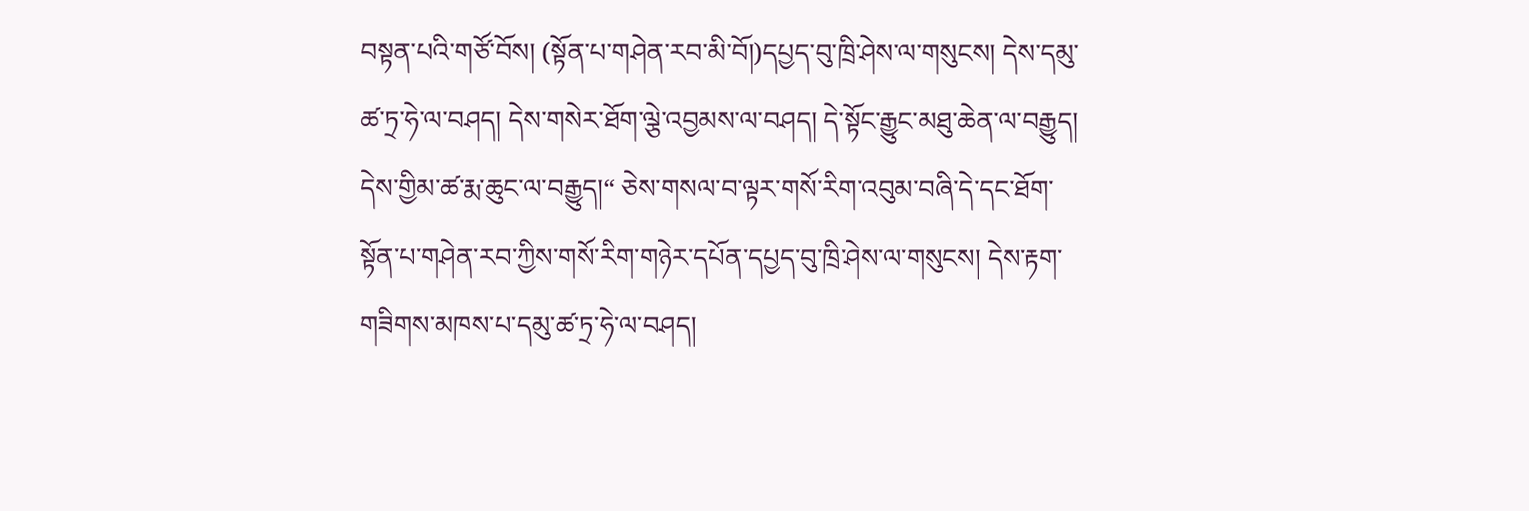བསྟན་པའི་གཙོ་བོས། (སྟོན་པ་གཤེན་རབ་མི་བོ།)དཔྱད་བུ་ཁྲི་ཤེས་ལ་གསུངས། དེས་དམུ་ཚ་ཏྲ་ཧེ་ལ་བཤད། དེས་གསེར་ཐོག་ལྕེ་འབྱམས་ལ་བཤད། དེ་སྟོང་རྒྱུང་མཐུ་ཆེན་ལ་བརྒྱུད། དེས་གྱིམ་ཚ་རྨ་ཆུང་ལ་བརྒྱུད།“ ཅེས་གསལ་བ་ལྟར་གསོ་རིག་འབུམ་བཞི་དེ་དང་ཐོག་སྟོན་པ་གཤེན་རབ་ཀྱིས་གསོ་རིག་གཉེར་དཔོན་དཔྱད་བུ་ཁྲི་ཤེས་ལ་གསུངས། དེས་རྟག་གཟིགས་མཁས་པ་དམུ་ཚ་ཏྲ་ཧེ་ལ་བཤད།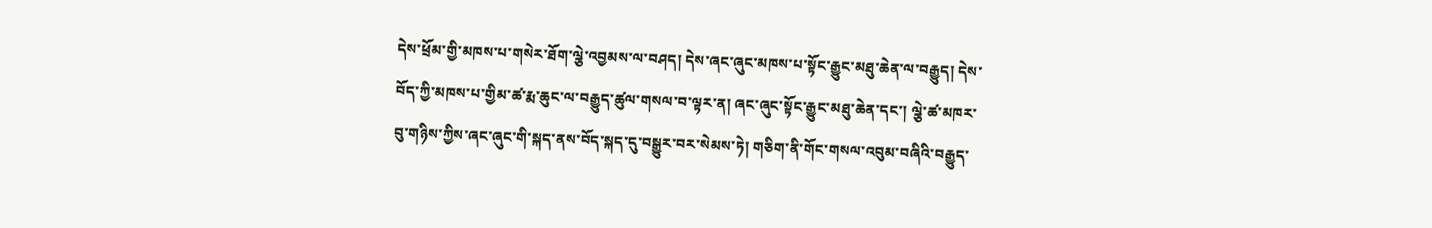དེས་ཕྲོམ་གྱི་མཁས་པ་གསེར་ཐོག་ལྕེ་འབྱམས་ལ་བཤད། དེས་ཞང་ཞུང་མཁས་པ་སྟོང་རྒྱུང་མཐུ་ཆེན་ལ་བརྒྱུད། དེས་བོད་ཀྱི་མཁས་པ་གྱིམ་ཚ་རྨ་ཆུང་ལ་བརྒྱུད་ཚུལ་གསལ་བ་ལྟར་ན། ཞང་ཞུང་སྟོང་རྒྱུང་མཐུ་ཆེན་དང་། ལྕེ་ཚ་མཁར་བུ་གཉིས་ཀྱིས་ཞང་ཞུང་གི་སྐད་ནས་བོད་སྐད་དུ་བསྒྱུར་བར་སེམས་ཏེ། གཅིག་ནི་གོང་གསལ་འབུམ་བཞིའི་བརྒྱུད་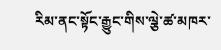རིམ་ནང་སྟོང་རྒྱུང་གིས་ལྕེ་ཚ་མཁར་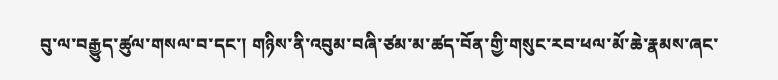བུ་ལ་བརྒྱུད་ཚུལ་གསལ་བ་དང་། གཉིས་ནི་འབུམ་བཞི་ཙམ་མ་ཚད་བོན་གྱི་གསུང་རབ་ཕལ་མོ་ཆེ་རྣམས་ཞང་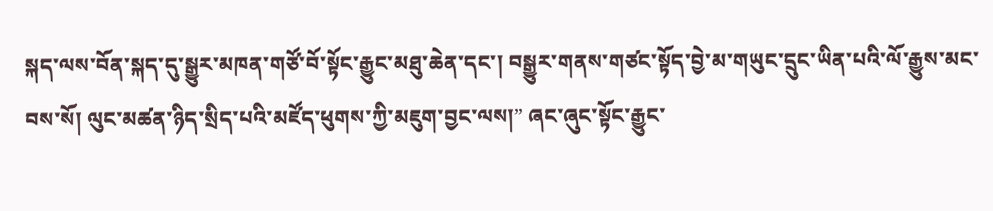སྐད་ལས་བོན་སྐད་དུ་སྒྱུར་མཁན་གཙོ་བོ་སྟོང་རྒྱུང་མཐུ་ཆེན་དང་། བསྒྱུར་གནས་གཙང་སྟོད་བྱེ་མ་གཡུང་དྲུང་ཡིན་པའི་ལོ་རྒྱུས་མང་བས་སོ། ལུང་མཚན་ཉིད་སྲིད་པའི་མཛོད་ཕུགས་ཀྱི་མཇུག་བྱང་ལས།” ཞང་ཞུང་སྟོང་རྒྱུང་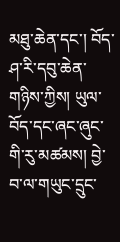མཐུ་ཆེན་དང་། བོད་ཤ་རི་དབུ་ཆེན་གཉིས་ཀྱིས། ཡུལ་བོད་དང་ཞང་ཞུང་གི་རུ་མཚམས། བྱེ་བ་ལ་གཡུང་དྲུང་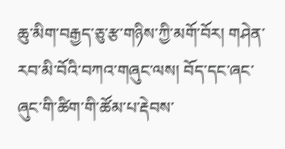ཆུ་མིག་བརྒྱད་ཅུ་རྩ་གཉིས་ཀྱི་མགོ་བོར། གཤེན་རབ་མི་བོའི་བཀའ་གཞུང་ལས། བོད་དང་ཞང་ཞུང་གི་ཚིག་གི་ཚོམ་པ་རྡེབས་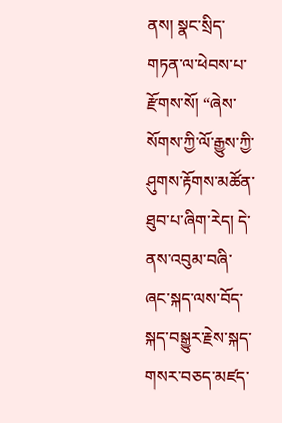ནས། སྣང་སྲིད་གཏན་ལ་ཕེབས་པ་རྫོགས་སོ། “ཞེས་སོགས་ཀྱི་ལོ་རྒྱུས་ཀྱི་ཤུགས་རྟོགས་མཚོན་ཐུབ་པ་ཞིག་རེད། དེ་ནས་འབུམ་བཞི་ཞང་སྐད་ལས་བོད་སྐད་བསྒྱུར་རྗེས་སྐད་གསར་བཅད་མཛད་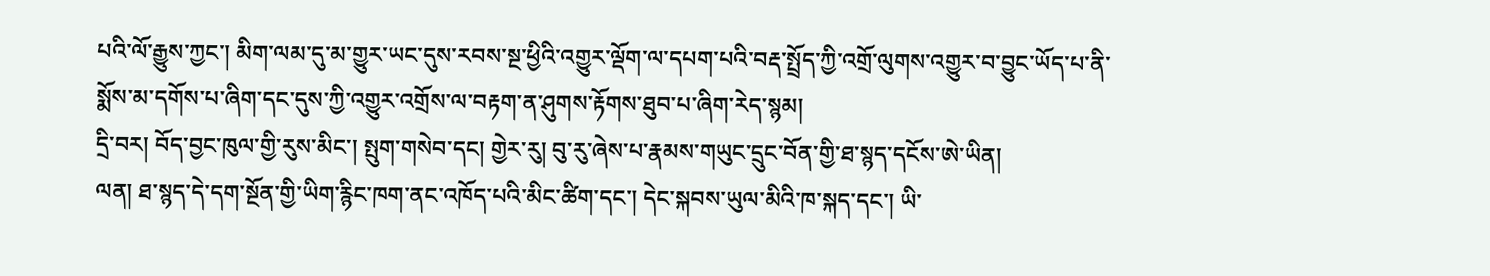པའི་ལོ་རྒྱུས་ཀྱང་། མིག་ལམ་དུ་མ་གྱུར་ཡང་དུས་རབས་སྔ་ཕྱིའི་འགྱུར་ལྡོག་ལ་དཔག་པའི་བརྡ་སྤྲོད་ཀྱི་འགྲོ་ལུགས་འགྱུར་བ་བྱུང་ཡོད་པ་ནི་སྨོས་མ་དགོས་པ་ཞིག་དང་དུས་ཀྱི་འགྱུར་འགྲོས་ལ་བརྟག་ན་ཤུགས་རྟོགས་ཐུབ་པ་ཞིག་རེད་སྙམ།
དྲི་བར། བོད་བྱང་ཁུལ་གྱི་རུས་མིང་། སྤུག་གསེབ་དང། གྱེར་རུ། བུ་རུ་ཞེས་པ་རྣམས་གཡུང་དྲུང་བོན་གྱི་ཐ་སྙད་དངོས་ཨེ་ཡིན།
ལན། ཐ་སྙད་དེ་དག་སྔོན་གྱི་ཡིག་རྙིང་ཁག་ནང་འཁོད་པའི་མིང་ཚིག་དང་། དེང་སྐབས་ཡུལ་མིའི་ཁ་སྐད་དང་། ཡི་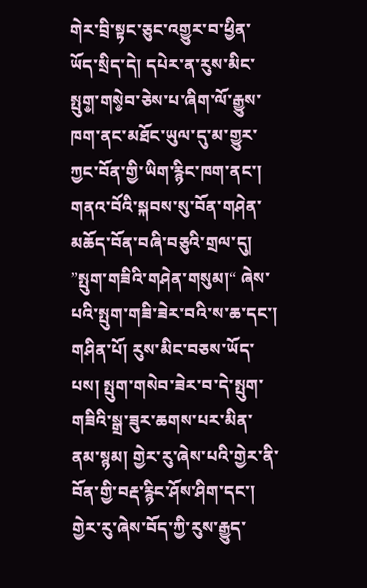གེར་བྲི་སྟང་ཅུང་འགྱུར་བ་ཕྱིན་ཡོད་སྲིད་དེ། དཔེར་ན་རུས་མིང་སྤུག༵་གསེ༵བ་ཅེས་པ་ཞིག་ལོ་རྒྱུས་ཁག་ནང་མཐོང་ཡུལ་དུ་མ་གྱུར་ཀྱང་བོན་གྱི་ཡིག་རྙིང་ཁག་ནང་། གནའ་བོའི་སྐབས་སུ་བོན་གཤེན་མཆོད་བོན་བཞི་བཅུའི་གྲལ་དུ། ”སྤུག་གཟིའི་གཤེན་གསུམ།“ ཞེས་པའི་སྤུག་གཟི་ཟེར་བའི་ས་ཆ་དང་། གཤིན་པོ། རུས་མིང་བཅས་ཡོད་པས། སྤུག་གསེབ་ཟེར་བ་དེ་སྤུག་གཟིའི་སྒྲ་ཟུར་ཆགས་པར་མིན་ནམ་སྙམ། གྱེར་རུ་ཞེས་པའི་གྱེར་ནི་བོན་གྱི་བརྡ་རྙིང་ཤོས་ཤིག་དང་། གྱེར་རུ་ཞེས་བོད་ཀྱི་རུས་རྒྱུད་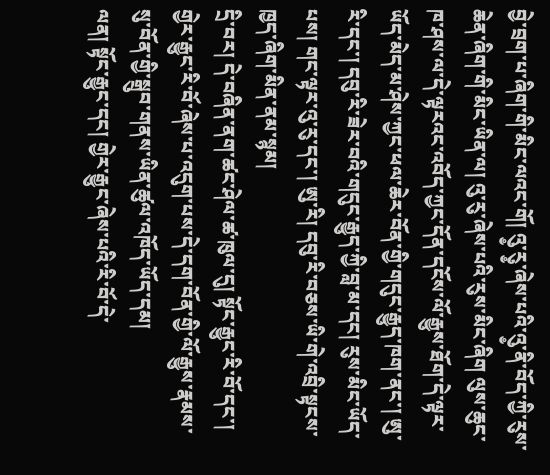བྱེ་བྲག་པ་ཞིག་གི་མིང་ལའང་གོ། འུ༵་རུ༵་ཞེས་པའི་འུ༵་ནི་བོད་ཀྱི་རུས་ཆེན་ཞིག་གི་མིང་ཡིན་ལ། འུ་རུ་ཞེས་པའི་རུས་མིང་ཞིག ལུས་ཆུང་ཁ་ཤས་ལ་དེ་ལྟརའང་འབོད་ཀྱང་དོན་དངོས་ལོ་རྒྱུས་ཐོག་དེ་ལྟར་ཡོད་མེད་མ་ཤེས་ཀྱང་ཕལ་ཆེར་བོན་གྱི་གདུང་རྒྱུད་ཁག་ནང་། ཨུ་རི་དང་། དབུ་རི་ཟེར་བའི་གདུང་རྒྱུད་ཀྱི་བླ་མ་དང། རུས་མིང་ཡོད་པས། གང་ལྟར་འུ་རུ་དང་། ཨུ་རི། དབུ་རི་བཅས་ཡི་གེ་འབྲི་སྟངས་ཁྱད་ཞིག་མིན་ནམ་སྙམ།
དྲི་བར། དེ་བཞིན་ནག་ཚང་ཤེལ་ཚ་ཁུལ་དུ། སྟོང་རྒྱུང་རི་བོ་དང་། གྱེར་རྒྱུང་རི་བོ་ཞེས་པ་འདུག་པས་དེ་དག་བོན་གྱི་ལོ་རྒྱུས་རྣམས་སུ་བོན་གྱི་སྒྲུབ་གནས་ཡིན་ཚུལ་འཁོད་ཡོད་དམ།
ལན། སྟོང་རྒྱུང་དང། གྱེར་རྒྱུང་ཞེས་པའི་རི་བོ་དེ་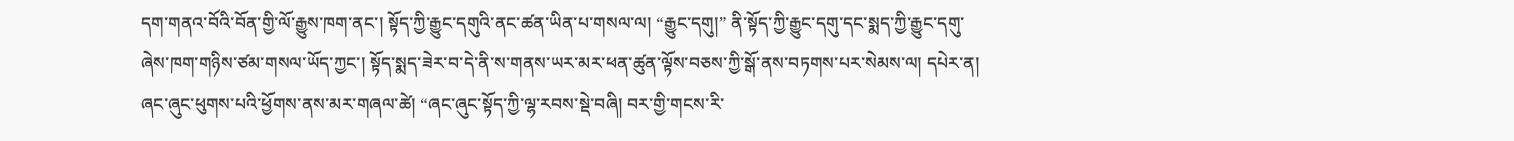དག་གནའ་བོའི་བོན་གྱི་ལོ་རྒྱུས་ཁག་ནང་། སྟོད་ཀྱི་རྒྱུང་དགུའི་ནང་ཚན་ཡིན་པ་གསལ་ལ། “རྒྱུང་དགུ།” ནི་སྟོད་ཀྱི་རྒྱུང་དགུ་དང་སྨད་ཀྱི་རྒྱུང་དགུ་ཞེས་ཁག་གཉིས་ཙམ་གསལ་ཡོད་ཀྱང་། སྟོད་སྨད་ཟེར་བ་དེ་ནི་ས་གནས་ཡར་མར་ཕན་ཚུན་ལྟོས་བཅས་ཀྱི་སྒོ་ནས་བཏགས་པར་སེམས་ལ། དཔེར་ན། ཞང་ཞུང་ཕུགས་པའི་ཕྱོགས་ནས་མར་གཞལ་ཚེ། “ཞང་ཞུང་སྟོད་ཀྱི་ལྷ་རབས་སྡེ་བཞི། བར་གྱི་གངས་རི་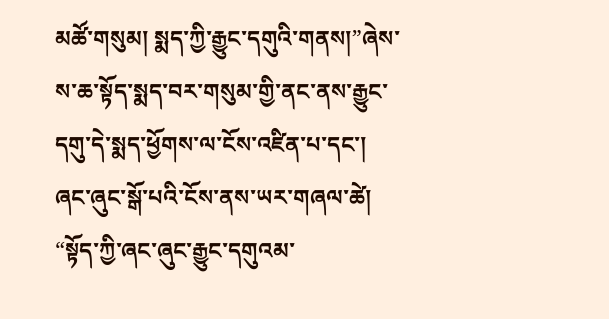མཚོ་གསུམ། སྨད་ཀྱི་རྒྱུང་དགུའི་གནས།”ཞེས་ས་ཆ་སྟོད་སྨད་བར་གསུམ་གྱི་ནང་ནས་རྒྱུང་དགུ་དེ་སྨད་ཕྱོགས་ལ་ངོས་འཛིན་པ་དང་། ཞང་ཞུང་སྒོ་པའི་ངོས་ནས་ཡར་གཞལ་ཚེ། “སྟོད་ཀྱི་ཞང་ཞུང་རྒྱུང་དགུའམ་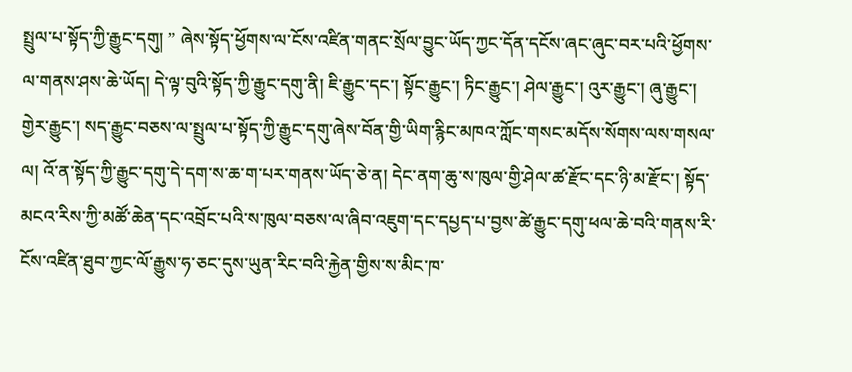སྤྲུལ་པ་སྟོད་ཀྱི་རྒྱུང་དགུ། ” ཞེས་སྟོད་ཕྱོགས་ལ་ངོས་འཛིན་གནང་སྲོལ་བྱུང་ཡོད་ཀྱང་དོན་དངོས་ཞང་ཞུང་བར་པའི་ཕྱོགས་ལ་གནས་ཤས་ཆེ་ཡོད། དེ་ལྟ་བུའི་སྟོད་ཀྱི་རྒྱུང་དགུ་ནི། ཇི་རྒྱུང་དང་། སྟོང་རྒྱུང་། ཏིང་རྒྱུང་། ཤེལ་རྒྱུང་། འུར་རྒྱུང་། ཞུ་རྒྱུང་། གྱེར་རྒྱུང་། སད་རྒྱུང་བཅས་ལ་སྤྲུལ་པ་སྟོད་ཀྱི་རྒྱུང་དགུ་ཞེས་བོན་གྱི་ཡིག་རྙིང་མཁའ་ཀློང་གསང་མདོས་སོགས་ལས་གསལ་ལ། འོ་ན་སྟོད་ཀྱི་རྒྱུང་དགུ་དེ་དག་ས་ཆ་ག་པར་གནས་ཡོད་ཅེ་ན། དེང་ནག་ཆུ་ས་ཁུལ་གྱི་ཤེལ་ཚ་རྫོང་དང་ཉི་མ་རྫོང་། སྟོད་མངའ་རིས་ཀྱི་མཚོ་ཆེན་དང་འབྲོང་པའི་ས་ཁུལ་བཅས་ལ་ཞིབ་འཇུག་དང་དཔྱད་པ་བྱས་ཚེ་རྒྱུང་དགུ་ཕལ་ཆེ་བའི་གནས་རི་ངོས་འཛིན་ཐུབ་ཀྱང་ལོ་རྒྱུས་ཧ་ཅང་དུས་ཡུན་རིང་བའི་རྐྱེན་གྱིས་ས་མིང་ཁ་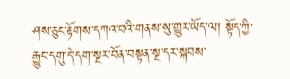ཤས་ཅུང་རྟོགས་དཀའ་བའི་གནས་སུ་གྱུར་ཡོད་ལ། སྟོད་ཀྱི་རྒྱུང་དགུ་དེ་དག་སྔར་བོན་བསྟན་སྔ་དར་སྐབས་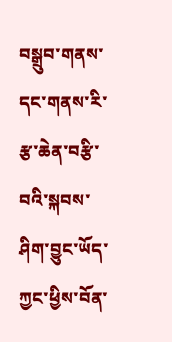བསྒྲུབ་གནས་དང་གནས་རི་རྩ་ཆེན་བརྩི་བའི་སྐབས་ཤིག་བྱུང་ཡོད་ཀྱང་ཕྱིས་བོན་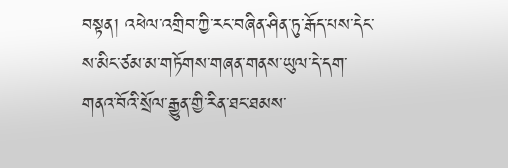བསྟན། འཕེལ་འགྲིབ་ཀྱི་རང་བཞིན་ཤིན་ཏུ་རྒོད་པས་དེང་ས་མིང་ཙམ་མ་གཏོགས་གཞན་གནས་ཡུལ་དེ་དག་གནའ་བོའི་སྲོལ་རྒྱུན་གྱི་རིན་ཐང་ཐམས་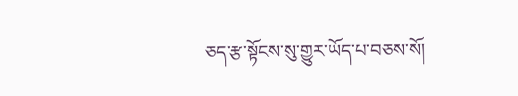ཅད་རྩ་སྟོངས་སུ་གྱུར་ཡོད་པ་བཅས་སོ།